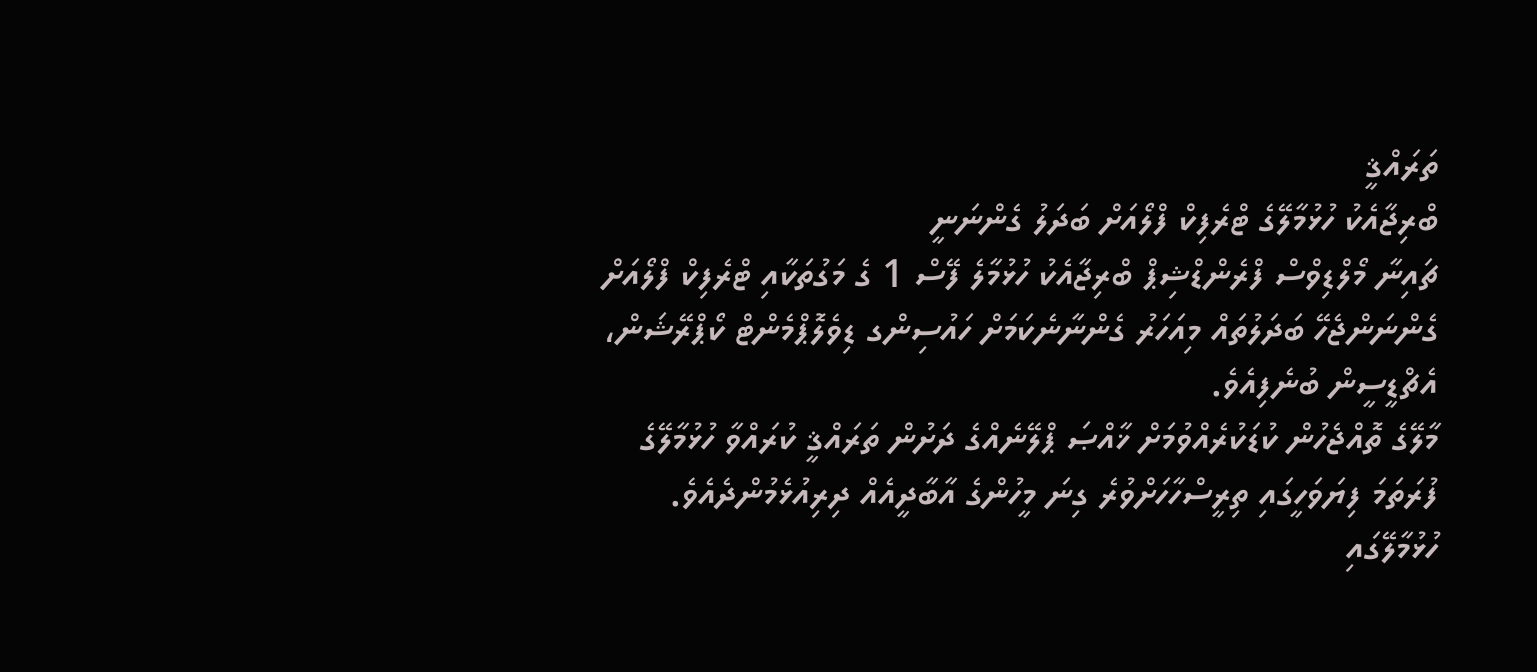ތަރައްޤީ
ބްރިޖާއެކު ހުޅުމާލޭގެ ޓްރެފިކް ފްލޯއަށް ބަދަލު ގެންނަނީ
ޗައިނާ މޯލްޑިވްސް ފްރެންޑްޝިޕް ބްރިޖާއެކު ހުޅުމާލެ ފޭސް 1 ގެ މަގުތަކާއި ޓްރެފިކް ފްލޯއަށް ގެންނަންޖެހޭ ބަދަލުތައް މިއަހަރު ގެންނާނެކަމަށް ހައުސިންގ ޑިވެލޮޕްމެންޓް ކޯޕްރޭޝަން، އެޗްޑީސީން ބުނެފިއެވެ.
މާލޭގެ ތޮއްޖެހުން ކުޑަކުރެއްވުމަށް ޚާއްޞަ ޕްލޭނެއްގެ ދަށުން ތަރައްޤީ ކުރައްވާ ހުޅުމާލޭގެ ފުރަތަމަ ފިޔަވަހީގައި ތިރީސްހާހަށްވުރެ ގިނަ މީހުންގެ އާބާދީއެއް ދިރިއުޅެމުންދެއެވެ. ހުޅުމާލޭގައި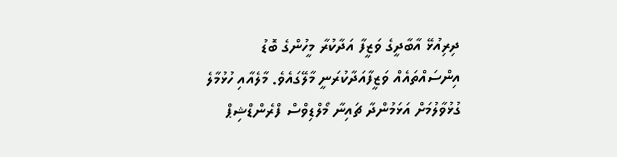ދިރިއުޅޭ އާބާދީގެ ވަޒީފާ އަދާކުރާ މީހުންގެ ބޮޑު އިންސައްތައެއް ވަޒީފާއަދާކުރަނީ މާލޭގައެވެ. މާލެއާއި ހުޅުމާލެ ގުޅުވާލުމަށް އަޅަމުންދާ ޗައިނާ މޯލްޑިވްސް ފްރެންޑްޝިޕް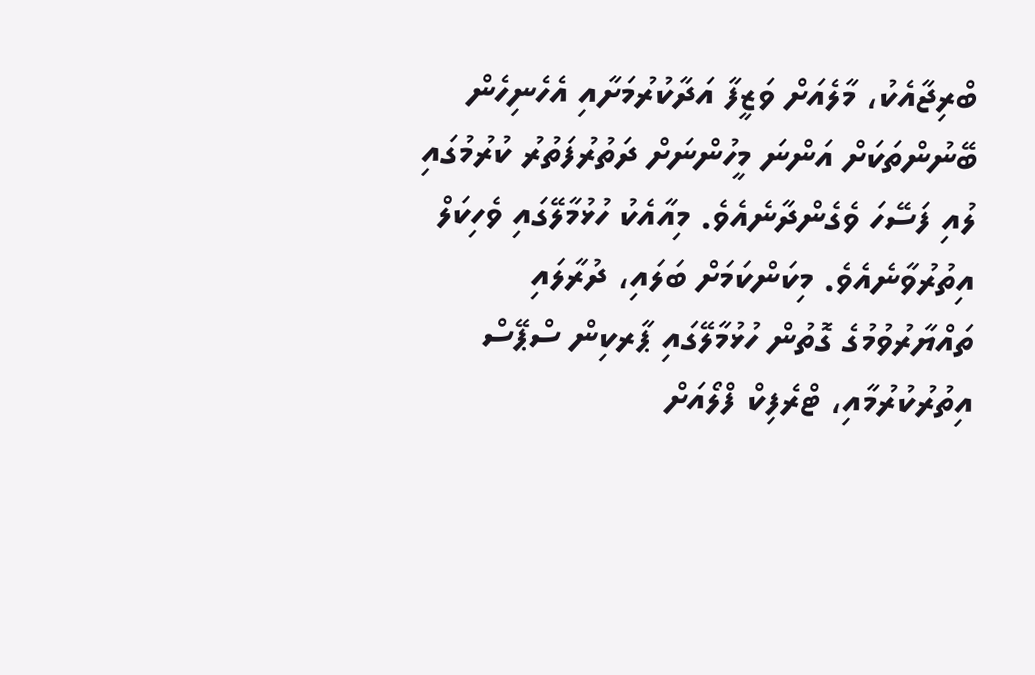ބްރިޖާއެކު، މާލެއަށް ވަޒީފާ އަދާކުރުމަށާއި އެހެނިހެން ބޭނުންތަކަށް އަންނަ މީހުންނަށް ދަތުރުފަތުރު ކުރުމުގައި ލުއި ފަސޭހަ ވެގެންދާނެއެވެ. މިއާއެކު ހުޅުމާލޭގައި ވެހިކަލް އިތުރުވާނެއެވެ. މިކަންކަމަށް ބަލައި، ދުރާލައި ތައްޔާރުވުމުގެ ގޮތުން ހުޅުމާލޭގައި ޕާރކިން ސްޕޭސް އިތުރުކުރުމާއި، ޓްރެފިކް ފްލޯއަށް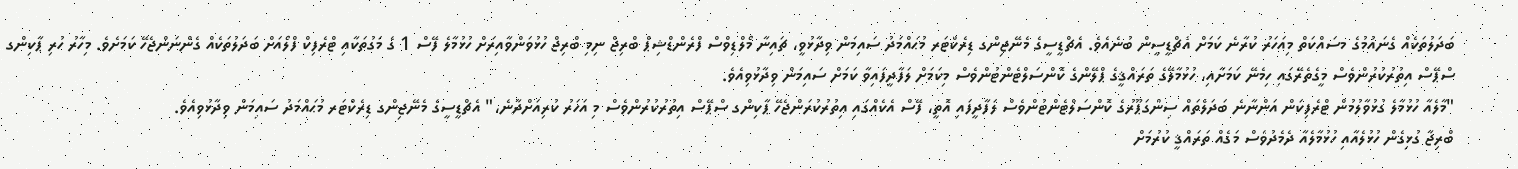ބަދަލުތަކެއް ގެނައުމުގެ މސައްކަތް މިއަހަރު ކުރާނެ ކަމަށް އެޗްޑީސީން ބުނެއެވެ. އެޗްޑީސީގެ މެނޭޖިންގ ޑިރެކްޓަރ މުޙައްމަދު ސައިމަން ވިދާޅުވީ، ޗައިނާ މޯލްޑިވްސް ފްރެންޑްޝިޕް ބްރިޖް ނިމި ބްރިޖް ހުޅުވަންވާއިރަށް ހުޅުމާލެ ފޭސް 1 ގެ މަގުތަކާއި ޓްރެފިކް ފްލޯއަށް ބަދަލުތަކެއް ގެންނަންޖެހޭ ކަމަށެވެ. މިހާރު ހުރި ޕާކިންގ ސްޕޭސް އިތުރުކުރުންވެސް މީގެތެރޭގައި ހިމެނޭ ކަމަށާއި، ހުޅުމާލޭގެ ތަރައްޤީގެ ޕްލޭންގެ ކޮންސަލްޓެންޓުންވެސް މިކަމަށް ލަފާދީފައިވާ ކަމަށް ސައިމަން ވިދާޅުވިއެވެ.
"މާލެއާ ހުޅުމާލެ ގުޅުވާލުމުން ޓްރެފިކަން އަންނާނެ ބަދަލްތައް ސިންގަޕޫރުގެ ކޮންސަލްޓެންޓުންވެސް ލަފާދީފައި އޮތީ، ފޭސް އެކެއްގައި އިތުރުކުރަންޖެހޭ ޕާކިންގ ސްޕޭސް އިތުރުކުރުންވެސް މި އަހަރު ކުރިއަށްދާނެ،" އެޗްޑީސީގެ މެނޭޖިންގ ޑިރެކްޓަރ މުޙައްމަދު ސައިމަން ވިދާޅުވިއެވެ.
ބްރިޖާ ގުޅިގެން ހުޅުލެއާއި ހުޅުމާލެއާ ދެމެދުވެސް މަގެއް ތަރައްޤީ ކުރުމަށް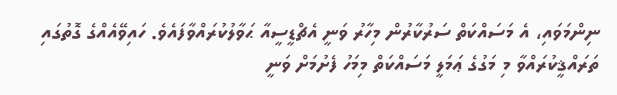ނިންމަވައި، އެ މަސައްކަތް ސަރުކާރުން މިހާރު ވަނީ އެޗްޑީސީއާ ޙަވާލުކުރައްވާފައެވެ. ހައިވޭއެއްގެ ގޮތުގައި ތަރައްޤީކުރައްވާ މި މަގުގެ ޢަމަލީ މަސައްކަތް މިމަހު ފެށުމަށް ވަނީ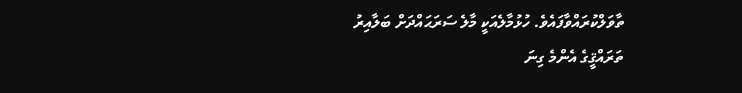ތާވަލްކުރައްވާފައެވެ. ހުޅުމާލެއަކީ މާލެ ސަރަޙައްދަށް ބަލާއިރު ތަރައްޤީގެ އެންމެ ގިނަ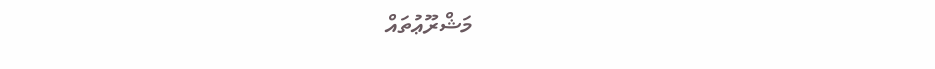މަޝްރޫޢުތައް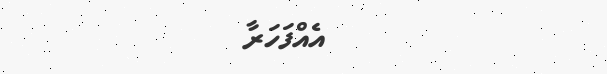އެއްފަހަރާ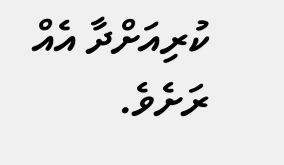ކުރިއަށްދާ އެއް ރަށެވެ.